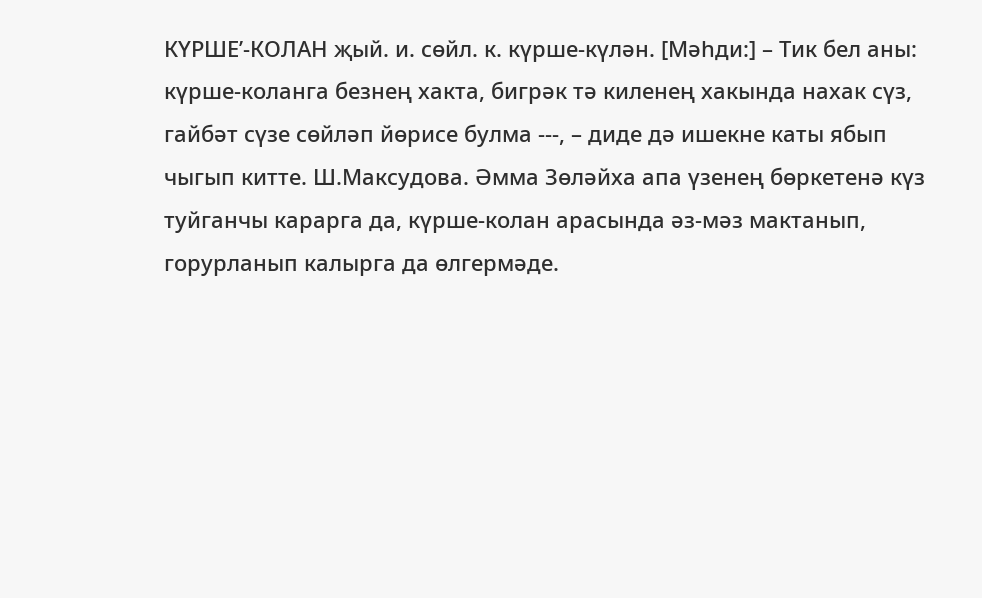КҮРШЕ’-КОЛАН җый. и. сөйл. к. күрше-күлән. [Мәһди:] – Тик бел аны: күрше-коланга безнең хакта, бигрәк тә киленең хакында нахак сүз, гайбәт сүзе сөйләп йөрисе булма ---, – диде дә ишекне каты ябып чыгып китте. Ш.Максудова. Әмма Зөләйха апа үзенең бөркетенә күз туйганчы карарга да, күрше-колан арасында әз-мәз мактанып, горурланып калырга да өлгермәде.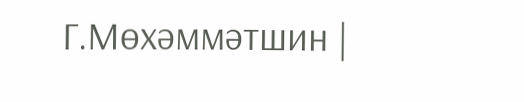Г.Мөхәммәтшин |